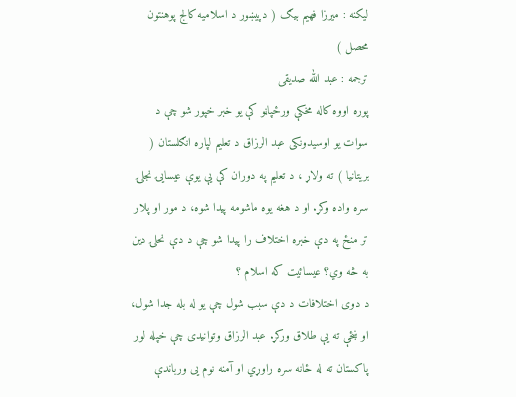لیکنه : میرزا فهیم بیګ ( دپیښور د اسلامیه کالج پوهنتون محصل )
ترجمه : عبد الله صدیقی
پوره اووه کاله مخکې ورځپاڼو کې یو خبر خپور شو چې د سوات یو اوسیدونکی عبد الرزاق د تعلیم لپاره انګلستان ( بریتانیا ) ته ولاړ ، د تعلیم په دوران کې یې یوې عیسایۍ نجلۍ سره واده وکړ. او د هغه یوه ماشومه پیدا شوه، د مور او پلار تر منځ په دې خبره اختلاف را پیدا شو چې د دې نحلۍ دین به څه وي؟ عیسائیت که اسلام ؟
د دوی اختلافات د دې سبب شول چې یو له بله جدا شول، او ښځې ته یې طلاق ورکړ. عبد الرزاق وتوانیدی چې خپله لور پاکستان ته له ځانه سره راوړي او آمنه نوم یی ورباندې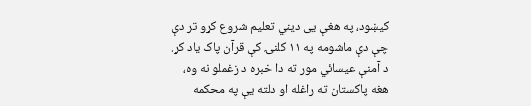کیښود، په هغې یی دیني تعلیم شروع کړو تر دې چې دې ماشومه په ۱۱ کلنۍ کې قرآن پاک یاد کړ.
د آمنې عیسائي مور ته دا خبره د زغملو نه وه، هغه پاکستان ته راغله او دلته یې په محکمه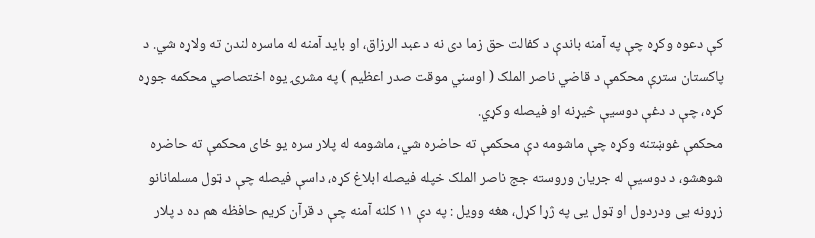کې دعوه وکړه چې په آمنه باندې د کفالت حق زما دی نه د عبد الرزاق، او باید آمنه له ماسره لندن ته ولاړه شي. د پاکستان سترې محکمې د قاضي ناصر الملک ( اوسني موقت صدر اعظیم ) په مشرۍ یوه اختصاصي محکمه جوړه کړه، چې د دغې دوسیې څیړنه او فیصله وکړي.
محکمې غوښتنه وکړه چې ماشومه دې محکمې ته حاضره شي، ماشومه له پلار سره یو ځای محکمې ته حاضره شوهشو، د دوسیې له جریان وروسته جج ناصر الملک خپله فیصله ابلاغ کړه، داسې فیصله چې د ټول مسلمانانو زړونه یی ودردول او ټول یی په ژړا کړل، هغه وویل : په دې ۱۱ کلنه آمنه چې د قرآن کریم حافظه هم ده د پلار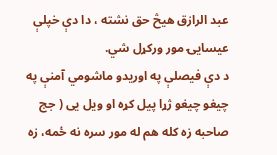عبد الرازق هیڅ حق نشته ، دا دې خپلې عیسایۍ مور ورکړل شي.
د دې فیصلې په اوریدو ماشومي آمنې په چیغو چیغو ژړا پیل کړه او ویل یی ( جج صاحبه زه کله هم له مور سره نه ځمه، زه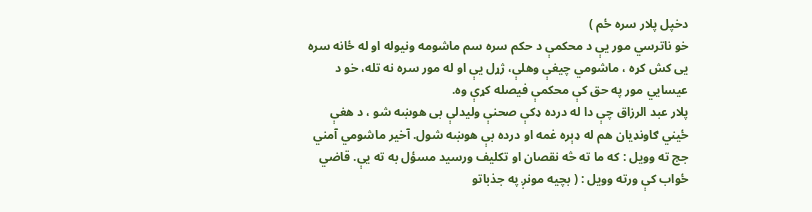دخپل پلار سره ځم )
خو ناترسي مور یې د محکمې د حکم سره سم ماشومه ونیوله او له ځانه سره یی کش کړه ، ماشومي چیغې وهلې، ژړل یې او له مور سره نه تله، خو د عیسایي مور په حق کې محکمې فیصله کړې وه.
پلار عبد الرزاق چې دا له درده ډکې صحنې ولیدلې بی هوښه شو ، د هغې ځیني ګاونډیان هم له ډېره غمه او درده بې هوښه شول. آخیر ماشومي آمني جج ته وویل : که ما ته څه نقصان او تکلیف ورسید مسؤل به ته یې. قاضي ځواب کې ورته وویل : ( بچيه مونږ په جذباتو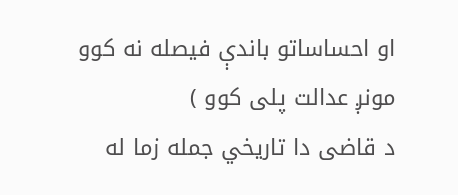او احساساتو باندې فیصله نه کوو مونږ عدالت پلی کوو )
د قاضی دا تاریخي جمله زما له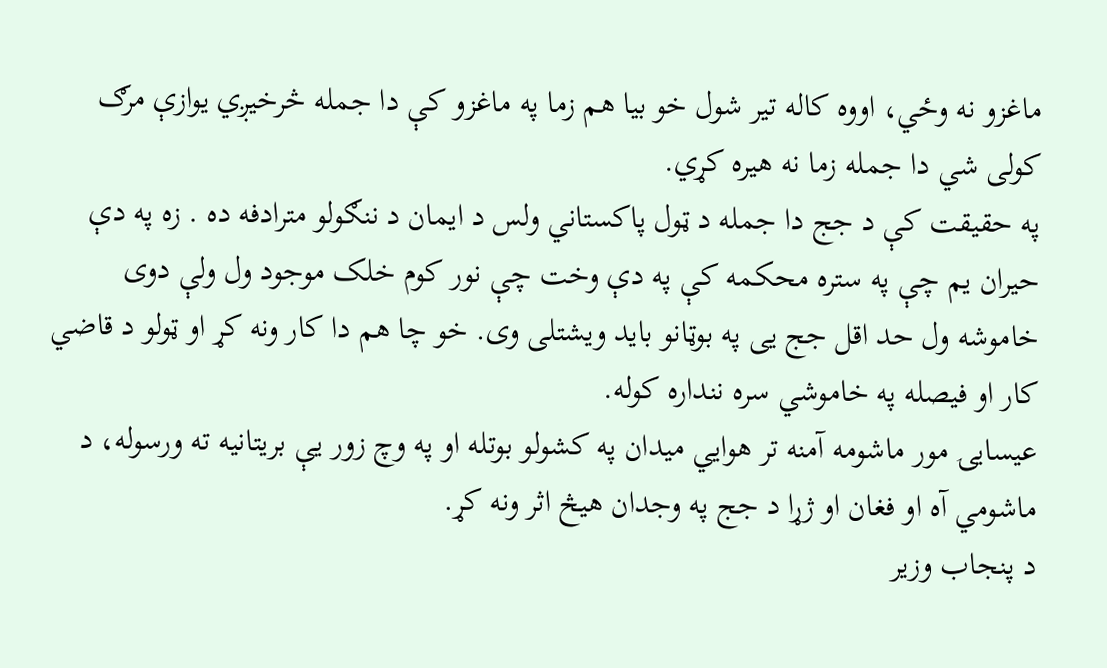ماغزو نه وځي، اووه کاله تیر شول خو بیا هم زما په ماغزو کې دا جمله څرخیږي یوازې مرګ کولی شي دا جمله زما نه هیره کړي.
په حقیقت کې د جج دا جمله د ټول پاکستاني ولس د ایمان د ننګولو مترادفه ده . زه په دې حیران یم چې په ستره محکمه کې په دې وخت چې نور کوم خلک موجود ول ولې دوی خاموشه ول حد اقل جج یی په بوټانو باید ویشتلی وی. خو چا هم دا کار ونه کړ او ټولو د قاضي کار او فیصله په خاموشي سره ننداره کوله.
عیسایۍ مور ماشومه آمنه تر هوایي میدان په کشولو بوتله او په وچ زور یې بریتانیه ته ورسوله، د ماشومي آه او فغان او ژړا د جج په وجدان هیڅ اثر ونه کړ.
د پنجاب وزیر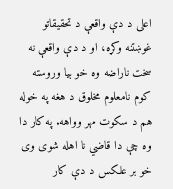اعلی د دې واقعې د تحقیقاتو غوښتنه وکړه، او د دې واقعې نه سخت ناراضه وه خو بیا وروسته کوم نامعلوم مخلوق د هغه په خوله هم د سکوت مهر وواهه. په کار دا وه چې دا قاضي نا اهله شوی وی خو بر علکس د دې کار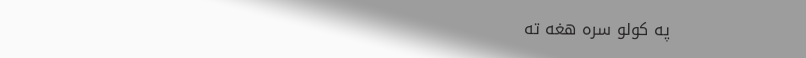په کولو سره هغه ته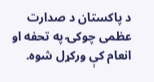د پاکستان د صدارت عظمی چوکۍ په تحفه او انعام کې ورکړل شوه.